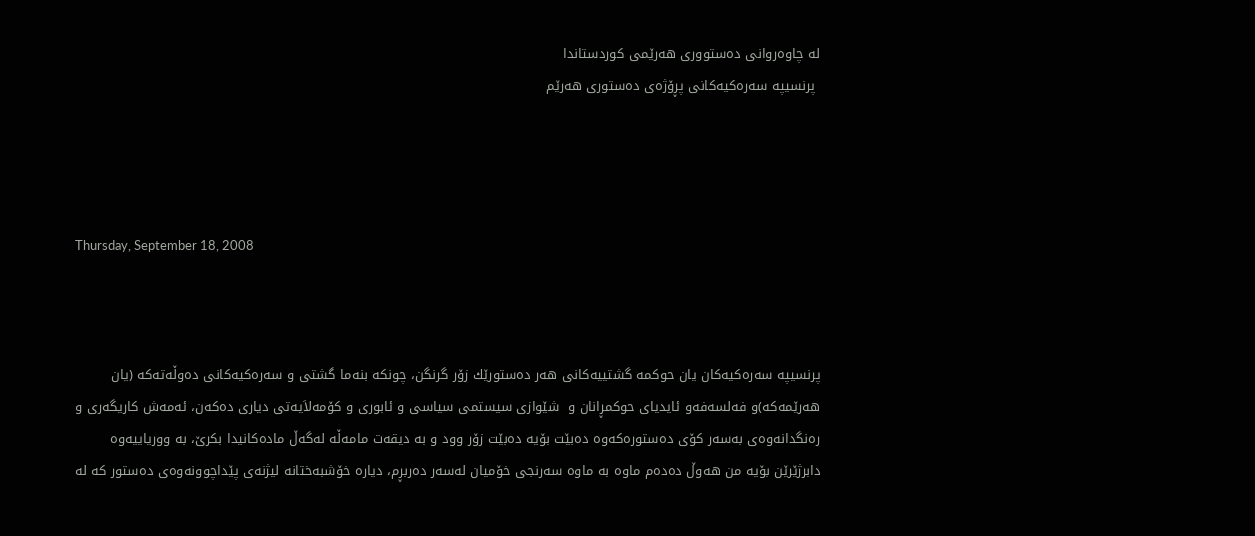له‌ چاوه‌روانی ده‌ستووری هه‌رێمی كوردستاندا
 پرنسیپه‌ سه‌ره‌كیه‌كانی پڕۆژه‌ی ده‌ستوری هه‌رێم




Thursday, September 18, 2008



پرنسیپه‌ سه‌ره‌كیه‌كان یان حوكمه‌ گشتییه‌كانی هه‌ر ده‌ستورێك زۆر گرنگن، چونكه‌ بنه‌ما گشتی و سه‌ره‌كیه‌كانی ده‌وڵه‌ته‌كه‌ (یان هه‌رێمه‌كه‌)و فه‌لسه‌فه‌و ئایدیای‌ حوكمڕانان و  شێوازی سیستمی سیاسی و ئابوری و كۆمه‌لاَیه‌تی دیاری ده‌كه‌ن، ئه‌مه‌ش كاریگه‌ری و ره‌نگدانه‌وه‌ی به‌سه‌ر كۆی ده‌ستوره‌كه‌وه‌ ده‌بێت بۆیه‌ ده‌بێت زۆر وود و به‌ دیقه‌ت مامه‌ڵه‌ له‌گه‌ڵ ماده‌كانیدا بكرێ، به‌ ووریاییه‌وه‌ دابرژێرێن بۆیه‌ من هه‌وڵ ده‌ده‌م ماوه‌ به‌ ماوه‌ سه‌رنجی خۆمیان له‌سه‌ر ده‌ربڕم، دیاره‌ خۆشبه‌ختانه‌ لیژنه‌ی پێداچوونه‌وه‌ی ده‌ستور كه‌ له‌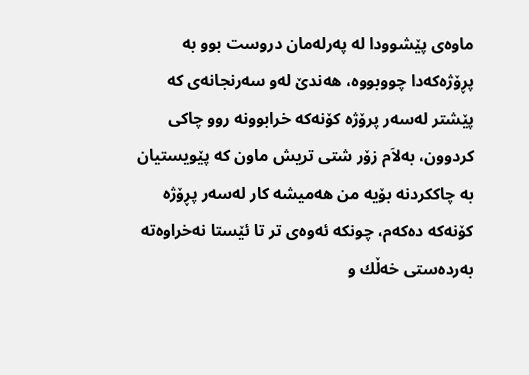ماوه‌ی پێشوودا له‌ په‌رله‌مان دروست بوو به‌ پڕۆژه‌كه‌دا چووبووه‌، هه‌ندێ له‌و سه‌رنجانه‌ی كه‌ پێشتر له‌سه‌ر پرۆژه‌ كۆنه‌كه‌ خرابوونه‌ روو چاكی كردوون، به‌لاَم زۆر شتی تریش ماون كه‌ پێویستیان به‌ چاككردنه‌ بۆیه‌ من هه‌میشه‌ كار له‌سه‌ر پڕۆژه‌ كۆنه‌كه‌ ده‌كه‌م، چونكه‌ ئه‌وه‌ی تر تا ئێستا نه‌خراوه‌ته‌ به‌رده‌ستی خه‌ڵك و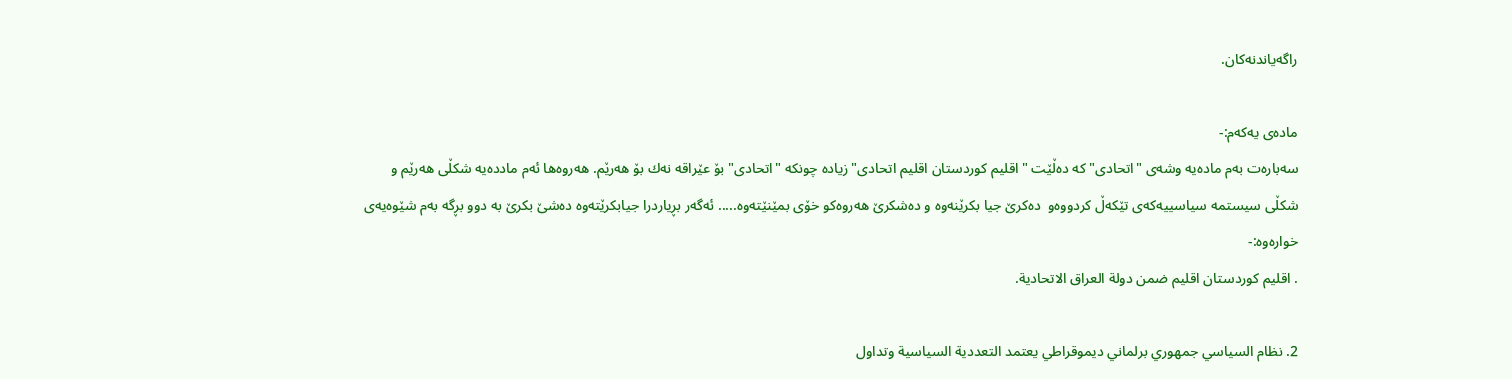راگه‌یاندنه‌كان.

ماده‌ی یه‌كه‌م:-
سه‌باره‌ت به‌م ماده‌یه‌ وشه‌ی "اتحادی" كه‌ ده‌ڵێت "اقلیم كوردستان اقلیم اتحادی" زیاده‌ چونكه‌ "اتحادی" بۆ عێراقه‌ نه‌ك بۆ هه‌رێم. هه‌روه‌ها ئه‌م مادده‌یه‌ شكڵی هه‌رێم و شكڵی سیستمه‌ سیاسییه‌كه‌ی تێكه‌ڵ كردووه‌و  ده‌كرێ جیا بكرێنه‌وه‌ و ده‌شكرێ هه‌روه‌كو خۆی بمێنێته‌وه‌..... ئه‌گه‌ر بڕیاردرا جیابكرێته‌وه‌ ده‌شێ بكرێ به‌ دوو بڕگه‌ به‌م شێوه‌یه‌ی خواره‌وه‌:-
. اقليم كوردستان اقليم ضمن دولة العراق الاتحادية.

2. نظام السياسي جمهوري برلماني ديموقراطي يعتمد التعددية السياسية وتداول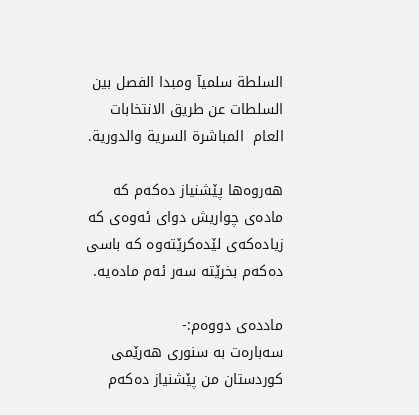السلطة سلميآ ومبدا الفصل بين السلطات عن طريق الانتخابات العام  المباشرة السرية والدورية.

هه‌روه‌ها پێشنیاز ده‌كه‌م كه‌ ماده‌ی چواریش دوای ئه‌وه‌ی كه‌ زیاده‌كه‌ی لێده‌كرێته‌وه‌ كه‌ باسی ده‌كه‌م بخرێته‌ سه‌ر ئه‌م ماده‌یه‌.

مادده‌ی دووه‌م:-
سه‌باره‌ت به‌ سنوری هه‌رێمی كوردستان من پێشنیاز ده‌كه‌م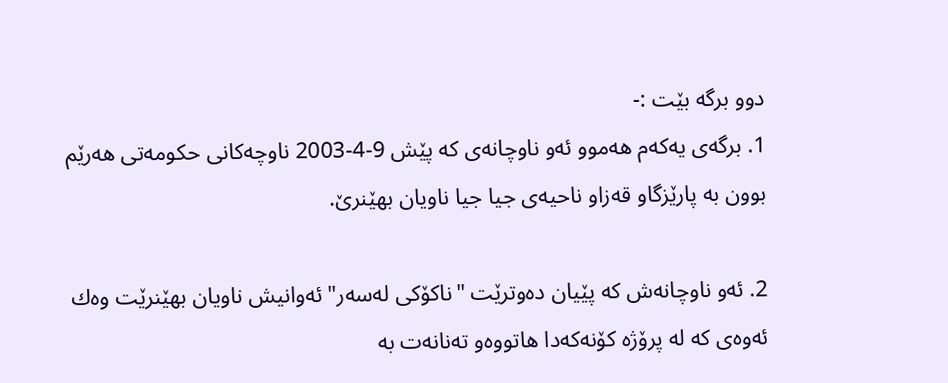دوو برگه‌ بێت :-
1. برگه‌ی یه‌كه‌م هه‌موو ئه‌و ناوچانه‌ی كه‌ پێش 9-4-2003 ناوچه‌كانی حكومه‌تی هه‌رێم بوون به‌ پارێزگاو قه‌زاو ناحیه‌ی جیا جیا ناویان بهێنرێ.

2. ئه‌و ناوچانه‌ش كه‌ پێیان ده‌وترێت "ناكۆكی له‌سه‌ر" ئه‌وانیش ناویان بهێنرێت وه‌ك ئه‌وه‌ی كه‌ له‌ پرۆژه‌ كۆنه‌كه‌دا هاتووه‌و ته‌نانه‌ت به‌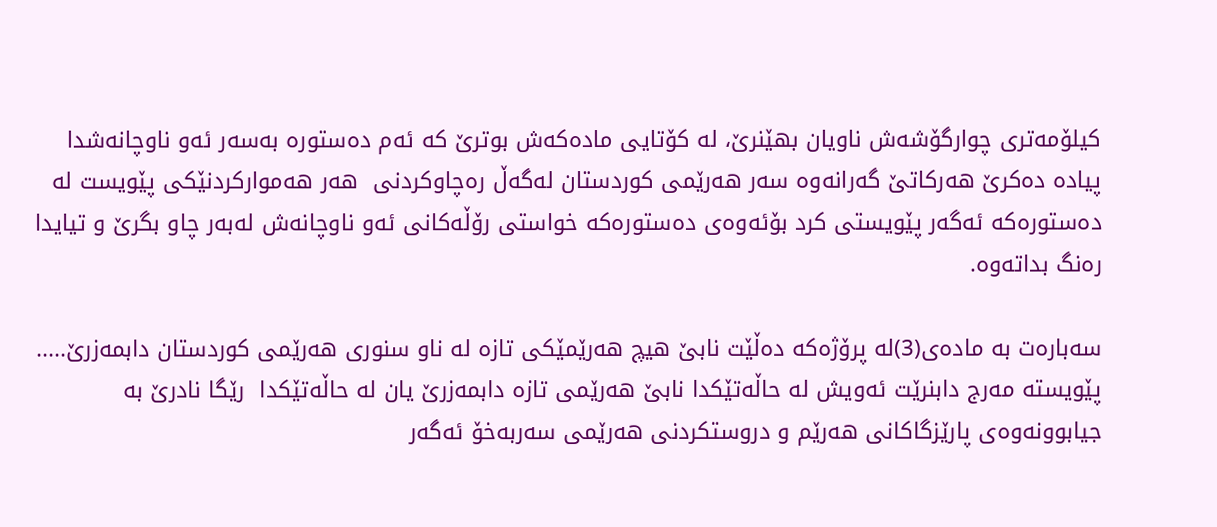كیلۆمه‌تری چوارگۆشه‌ش ناویان بهێنرێ، له‌ كۆتایی ماده‌كه‌ش بوترێ كه‌ ئه‌م ده‌ستوره‌ به‌سه‌ر ئه‌و ناوچانه‌شدا پیاده‌ ده‌كرێ هه‌ركاتێ گه‌رانه‌وه‌ سه‌ر هه‌رێمی كوردستان له‌گه‌ڵ ره‌چاوكردنی  هه‌ر هه‌مواركردنێكی پێویست له‌ ده‌ستوره‌كه‌ ئه‌گه‌ر پێویستی كرد بۆئه‌وه‌ی‌ ده‌ستوره‌كه‌ خواستی رۆڵه‌كانی ئه‌و ناوچانه‌ش له‌به‌ر چاو بگرێ و تیایدا ره‌نگ بداته‌وه‌.

سه‌باره‌ت به‌ ماده‌ی(3)له‌ پرۆژه‌كه‌ ده‌ڵێت نابێ هیچ هه‌رێمێكی تازه‌ له‌ ناو سنوری هه‌رێمی كوردستان دابمه‌زرێ..... پێویسته‌ مه‌رج دابنرێت ئه‌ویش له‌ حاڵه‌تێكدا نابێ هه‌رێمی تازه‌ دابمه‌زرێ یان له‌ حاڵه‌تێكدا  رێگا نادرێ به‌ جیابوونه‌وه‌ی پارێزگاكانی هه‌رێم و دروستكردنی هه‌رێمی سه‌ربه‌خۆ ئه‌گه‌ر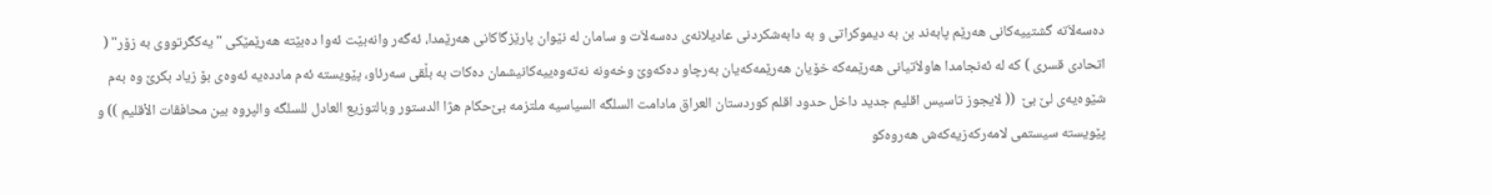ده‌سه‌لاَته‌ گشتییه‌كانی هه‌رێم پابه‌ند بن به‌ دیموكراتی و به‌ دابه‌شكردنی عادیلانه‌ی ده‌سه‌لاَت و سامان له‌ نێوان پارێزگاكانی هه‌رێمدا، ئه‌گه‌ر وانه‌بێت ئه‌وا ده‌بێته‌ هه‌رێمێكی "یه‌كگرتووی به‌ زۆر" ( اتحادی قسری‌ ) كه‌ له‌ ئه‌نجامدا هاولاَتیانی هه‌رێمه‌كه‌ خۆیان هه‌رێمه‌كه‌یان به‌رچاو ده‌كه‌وێ وخه‌ونه‌ نه‌ته‌وه‌ییه‌كانیشمان ده‌كات به‌ بڵقی سه‌رئاو، پێویسته‌ ئه‌م مادده‌یه‌ ئه‌وه‌ی بۆ زیاد بكرێ وه‌ به‌م شێوه‌یه‌ی لێ بێ  (( لایجوز تاسیس اقلیم جدید داخل حدود اقلم كوردستان العراق مادامت السلگه‌ السیاسیه‌ ملتزمه‌ بێ‌حكام هژا الدستور وبالتوزیع العادل للسلگه‌ والپروه‌ بین محافڤات الاْقلیم )) و پێویسته‌ سیستمی لامه‌ركه‌زیه‌كه‌ش هه‌روه‌كو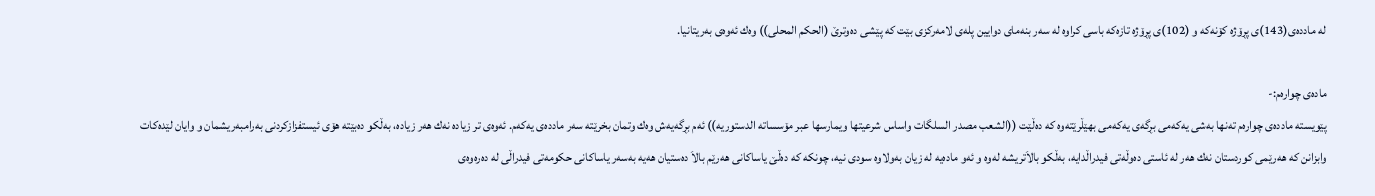له‌ مادده‌ی(143)ی پڕۆژه‌ كۆنه‌كه‌ و (102)ی پڕۆژه‌ تازه‌كه‌ باسی كراوه‌ له‌ سه‌ر بنه‌مای دوایین پله‌ی‌ لامه‌ركزی بێت كه‌ پێشی ده‌وترێ (الحكم المحلی)) وه‌ك ئه‌وه‌ی به‌ریتانیا.

ماده‌ی چواره‌م:-
پێویسته‌ مادده‌ی چواره‌م ته‌نها به‌شی یه‌كه‌می بڕگه‌ی یه‌كه‌می بهێڵرێته‌وه‌ كه‌ ده‌ڵێت ((الشعب مصدر السلگات واساس شرعیتها ویمارسها عبر مۆسساته‌ الدستوریه‌)) ئه‌م بڕگه‌یه‌ش وه‌ك وتمان بخرێته‌ سه‌ر مادده‌ی یه‌كه‌م. ئه‌وه‌ی تر زیاده‌ نه‌ك هه‌ر زیاده‌، به‌ڵكو ده‌بێته‌ هۆی ئیستفزازكردنی به‌رامبه‌ریشمان و وایان لێده‌كات وابزانن كه‌ هه‌رێمی‌ كوردستان نه‌ك هه‌ر له‌ ئاستی ده‌وڵه‌تی فیدراڵدایه‌، به‌ڵكو بالاَتریشه‌ له‌وه‌ و ئه‌و ماده‌یه‌ له‌ زیان به‌ولاوه‌ سودی نیه‌، چونكه‌ كه‌ ده‌ڵێ یاساكانی هه‌رێم بالاَ ده‌ستیان هه‌یه‌ به‌سه‌ر یاساكانی حكومه‌تی فیدراڵی له‌ ده‌ره‌وه‌ی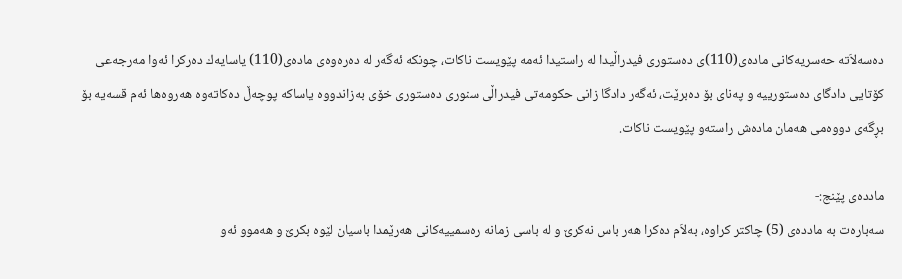ده‌سه‌لاَته‌ حه‌سریه‌كانی ماده‌ی(110)ی ده‌ستوری فیدراڵیدا له‌ راستیدا ئه‌مه‌ پێویست ناكات، چونكه‌ ئه‌گه‌ر له‌ ده‌ره‌وه‌ی ماده‌ی(110) یاسایه‌ك ده‌ركرا ئه‌وا مه‌رجه‌عی كۆتایی دادگای ده‌ستورییه‌ و په‌نای بۆ ده‌برێت، ئه‌گه‌ر دادگا زانی حكومه‌تی فیدراڵی سنوری ده‌ستوری خۆی به‌زاندووه‌ یاساكه‌ پوچه‌ڵ ده‌كاته‌وه‌ هه‌روه‌ها ئه‌م قسه‌یه‌ بۆ بڕگه‌ی دووه‌می هه‌مان ماده‌ش راسته‌و پێویست ناكات.

مادده‌ی پێنج:-
سه‌باره‌ت به‌ مادده‌ی (5) چاكتر كراوه‌، به‌لاَم ده‌كرا هه‌ر باس نه‌كرێ و له‌ باسی زمانه‌ ره‌سمییه‌كانی هه‌رێمدا باسیان لێوه‌ بكرێ و هه‌موو ئه‌و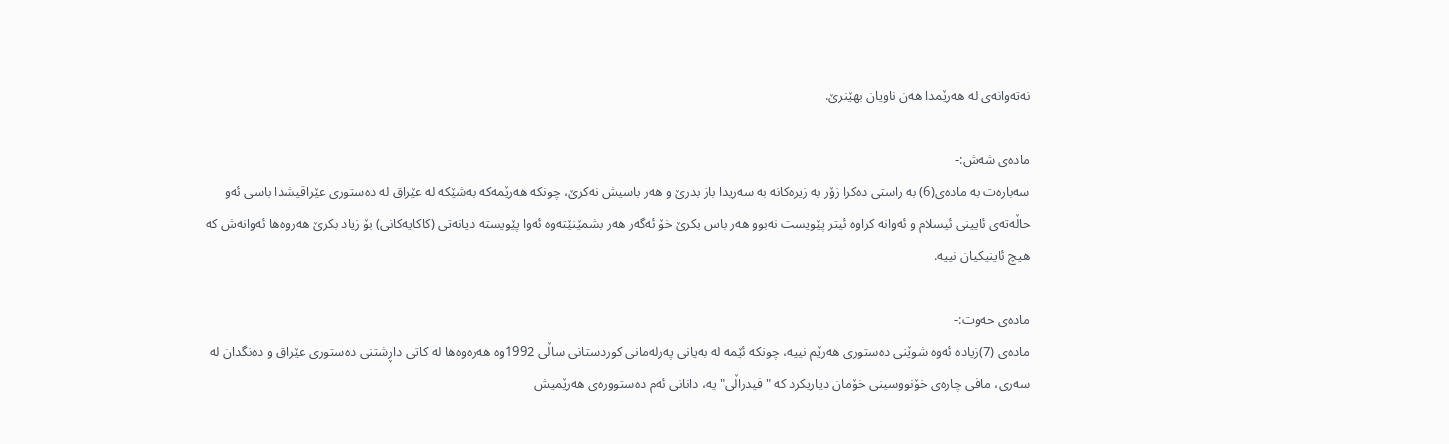نه‌ته‌وانه‌ی له‌ هه‌رێمدا هه‌ن ناویان بهێنرێ.

ماده‌ی شه‌ش:-
سه‌باره‌ت به‌ ماده‌ی(6) به‌ راستی ده‌كرا زۆر به‌ زیره‌كانه‌ به‌ سه‌ریدا باز بدرێ و هه‌ر باسیش نه‌كرێ، چونكه‌ هه‌رێمه‌كه‌ به‌شێكه‌ له‌ عێراق له‌ ده‌ستوری عێراقیشدا باسی ئه‌و حاڵه‌ته‌ی ئایینی ئیسلام و ئه‌وانه‌ كراوه‌ ئیتر پێویست نه‌بوو هه‌ر باس بكرێ خۆ ئه‌گه‌ر هه‌ر بشمێنێته‌وه‌ ئه‌وا پێویسته‌ دیانه‌تی‌ (كاكایه‌كانی) بۆ زیاد بكرێ هه‌روه‌ها ئه‌وانه‌ش كه‌ هیچ ئاینیكیان نییه‌.

ماده‌ی حه‌وت:-
ماده‌ی (7)زیاده‌ ئه‌وه‌ شوێنی ده‌ستوری هه‌رێم نییه‌، چونكه‌ ئێمه‌ له‌ به‌یانی په‌رله‌مانی كوردستانی ساڵی 1992وه‌ هه‌ره‌وه‌ها له‌ كاتی داڕشتنی ده‌ستوری عێراق و ده‌نگدان له‌ سه‌ری، مافی چاره‌ی خۆنووسینی خۆمان دیاریكرد كه‌ "فیدراڵی" یه‌، دانانی ئه‌م ده‌ستووره‌ی هه‌رێمیش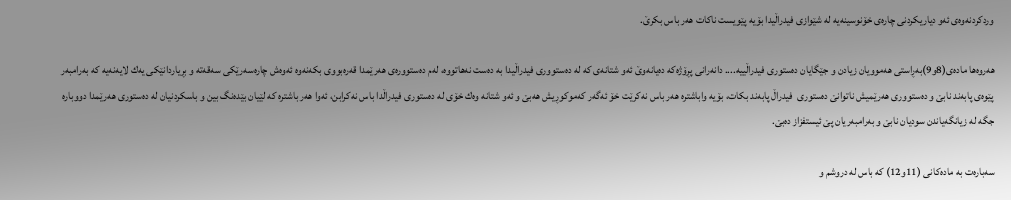وردكردنه‌وه‌ی ئه‌و دیاریكردنی چاره‌ی خۆنوسینه‌یه‌ له‌ شێوازی فیدراڵیدا بۆیه‌ پێویست ناكات هه‌ر باس بكرێ.

هه‌روه‌ها ماده‌ی(8و9)به‌ڕاستی هه‌موویان زیادن و جێگایان ده‌ستوری فیدراڵییه‌.... دانه‌رانی پڕۆژه‌كه‌ ده‌یانه‌وێ ئه‌و شتانه‌ی كه‌ له‌ ده‌ستووری فیدراڵیدا به‌ ده‌ست نه‌هاتووه‌، له‌م ده‌ستووره‌ی هه‌رێمدا قه‌ره‌بووی بكه‌نه‌وه‌ ئه‌وه‌ش چاره‌سه‌رێكی سه‌قه‌ته‌ و بڕیاردانێكی یه‌ك لایه‌نه‌یه‌ كه‌ به‌رامبه‌ر پێوه‌ی پابه‌ند نابێ و ده‌ستووری هه‌رێمیش ناتوانێ ده‌ستوری  فیدراڵ پابه‌ند بكات، بۆیه‌ واباشتره‌ هه‌ر باس نه‌كرێت خۆ ئه‌گه‌ر كه‌موكوڕیش هه‌بێ و ئه‌و شتانه‌ وه‌ك خۆی له‌ ده‌ستوری فیدراڵدا باس نه‌كرابن، ئه‌وا هه‌ر باشتره‌ كه‌ لێیان بێده‌نگ بین و باسكردنیان له‌ ده‌ستوری هه‌رێمدا دووباره‌ جگه‌ له‌ زیانگه‌یاندن سودیان نابێ و به‌رامبه‌ریان پێ ئیستفزاز ده‌بێ.

سه‌باره‌ت به‌ ماده‌كانی (11و12) كه‌ باس له‌ دروشم و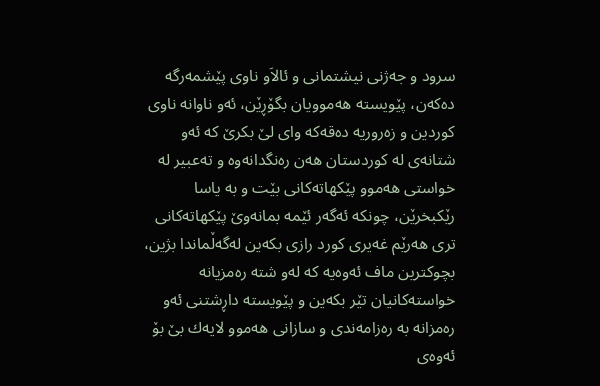سرود و جه‌ژنی نیشتمانی و ئالاَو ناوی پێشمه‌رگه‌ ده‌كه‌ن، پێویسته‌ هه‌موویان بگۆڕێن، ئه‌و ناوانه‌ ناوی كوردین و زه‌روریه‌ ده‌قه‌كه‌ وای‌ لێ بكرێ‌ كه‌ ئه‌و شتانه‌ی له‌ كوردستان هه‌ن ره‌نگدانه‌وه‌ و ته‌عبیر له‌ خواستی هه‌موو پێكهاته‌كانی بێت و به‌ یاسا رێكبخرێن، چونكه‌ ئه‌گه‌ر ئێمه‌ بمانه‌وێ پێكهاته‌كانی تری هه‌رێم غه‌یری كورد رازی بكه‌ین له‌گه‌ڵماندا بژین، بچوكترین ماف ئه‌وه‌یه‌ كه‌ له‌و شته‌ ره‌مزیانه‌ خواسته‌كانیان تێر بكه‌ین و پێویسته‌ داڕشتنی ئه‌و ره‌مزانه‌ به‌ ره‌زامه‌ندی و سازانی هه‌موو لایه‌ك بێ بۆ ئه‌وه‌ی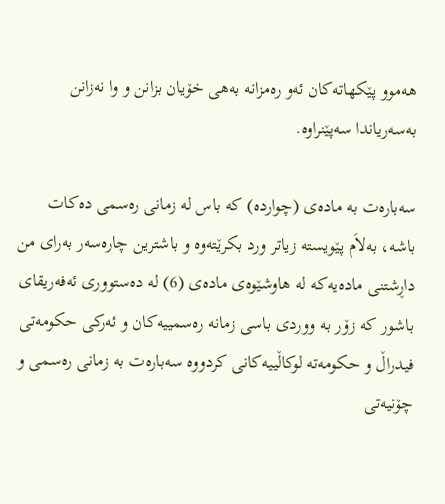هه‌موو پێكهاته‌كان ئه‌و ره‌مزانه‌ به‌هی خۆیان بزانن و وا نه‌زانن به‌سه‌ریاندا سه‌پێنراوه‌.

سه‌باره‌ت به‌ ماده‌ی (چوارده‌) كه‌ باس له‌ زمانی ره‌سمی ده‌كات باشه‌، به‌لاَم پێویسته‌ زیاتر ورد بكرێته‌وه‌ و باشترین چاره‌سه‌ر به‌رای من داڕشتنی ماده‌یه‌كه‌ له‌ هاوشێوه‌ی ماده‌ی (6) له‌ ده‌ستووری ئه‌فه‌ریقای باشور كه‌ زۆر به‌ ووردی باسی زمانه‌ ره‌سمییه‌كان و ئه‌ركی حكومه‌تی فیدراڵ و حكومه‌ته‌ لوكاڵییه‌كانی‌ كردووه‌ سه‌باره‌ت به‌ زمانی ره‌سمی و چۆنیه‌تی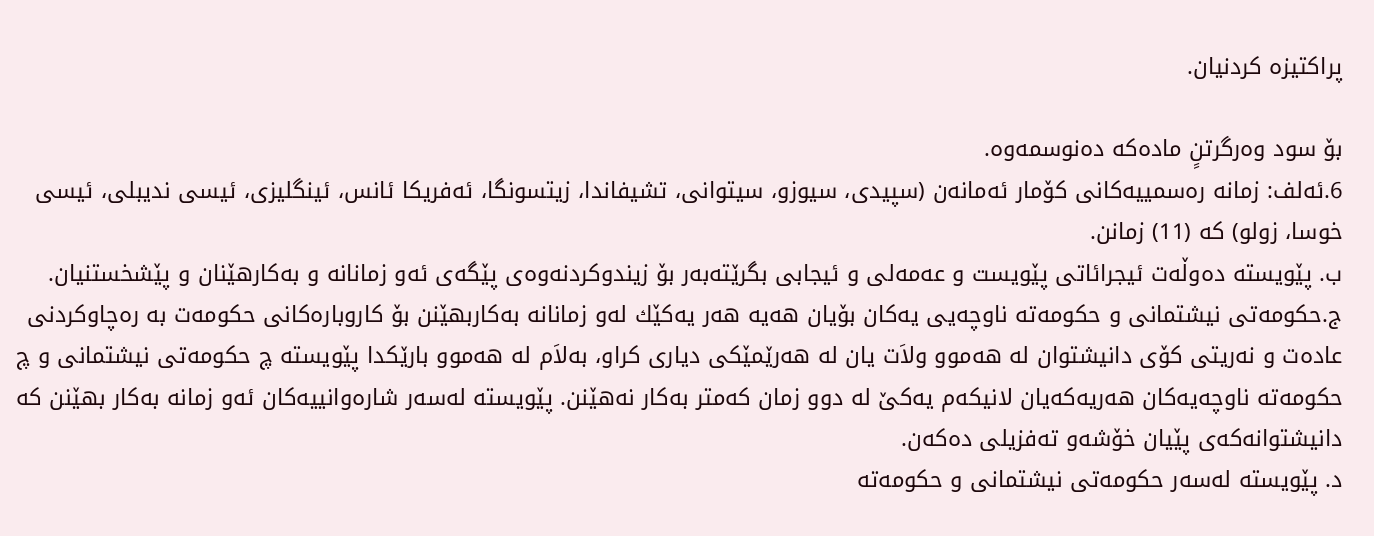پراكتیزه‌ كردنیان.

بۆ سود وه‌رگرتنٍ ماده‌كه‌ ده‌نوسمه‌وه‌.
6.ئه‌لف: زمانه‌ ره‌سمییه‌كانی كۆمار ئه‌مانه‌ن (سپیدی، سیوزو، سیتوانی، تشیفاندا، زیتسونگا، ئه‌فریكا ئانس، ئینگلیزی، ئیسی ندیبلی، ئیسی خوسا، زولو) كه‌ (11) زمانن.
ب. پێویسته‌ ده‌وڵه‌ت ئیجرائاتی پێویست و عه‌مه‌لی و ئیجابی بگرێته‌به‌ر بۆ زیندوكردنه‌وه‌ی پێگه‌ی ئه‌و زمانانه‌ و به‌كارهێنان و پێشخستنیان.
ج.حكومه‌تی نیشتمانی و حكومه‌ته‌ ناوچه‌یی یه‌كان بۆیان هه‌یه‌ هه‌ر یه‌كێك له‌و زمانانه‌ به‌كاربهێنن بۆ كاروباره‌كانی حكومه‌ت به‌ ره‌چاوكردنی عاده‌ت و نه‌ریتی كۆی دانیشتوان له‌ هه‌موو ولاَت یان له‌ هه‌رێمێكی دیاری كراو، به‌لاَم له‌ هه‌موو بارێكدا پێویسته‌ چ حكومه‌تی نیشتمانی و چ حكومه‌ته‌ ناوچه‌یه‌كان هه‌ریه‌كه‌یان لانیكه‌م یه‌كێ له‌ دوو زمان كه‌متر به‌كار نه‌هێنن. پێویسته‌ له‌سه‌ر شاره‌وانییه‌كان ئه‌و زمانه‌ به‌كار بهێنن كه‌ دانیشتوانه‌كه‌ی پێیان خۆشه‌و ته‌فزیلی ده‌كه‌ن.
د. پێویسته‌ له‌سه‌ر حكومه‌تی نیشتمانی و حكومه‌ته‌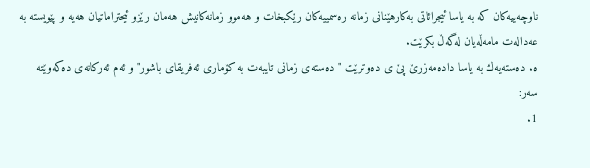ناوچه‌ییه‌كان كه‌ به‌ یاسا ئیجرائاتی به‌كارهێنانی زمانه‌ ره‌سمییه‌كان رێكبخات و هه‌موو زمانه‌كانیش هه‌مان رێزو ئیحتراماتیان هه‌یه‌ و پێویسته‌ به‌ عه‌داله‌ت مامه‌ڵه‌یان له‌گه‌ڵ بكرێت.
ه. ده‌سته‌یه‌ك به‌ یاسا داده‌مه‌زرێ پێ ی ده‌وترێت "ده‌سته‌ی زمانی تایبه‌ت به‌ كۆماری ئه‌فریقای باشور" و ئه‌م ئه‌ركانه‌ی ده‌كه‌وێته‌ سه‌ر:
1.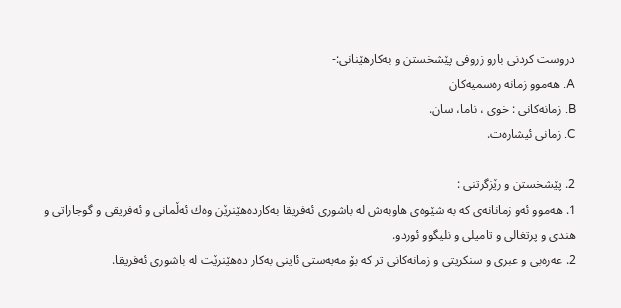دروست كردنی بارو زروفی پێشخستن و به‌كارهێنانی:-
A. هه‌موو زمانه‌ ره‌سمیه‌كان
B. زمانه‌كانی : خوی ، ناما، سان.
C. زمانی ئیشاره‌ت.

2. پێشخستن و رێزگرتنی :
1. هه‌موو ئه‌و زمانانه‌ی كه‌ به‌ شێوه‌ی هاوبه‌ش له‌ باشوری ئه‌فریقا به‌كارده‌هێنرێن وه‌ك ئه‌ڵمانی و ئه‌فریقی و گوجاراتی و هندی و پرتغالی و تامیلی و نلیگوو ئوردو.
2. عه‌ره‌بی و عبری و سنكریتی و زمانه‌كانی تر كه‌ بۆ مه‌به‌ستی ئاینی به‌كار ده‌هێنرێت له‌ باشوری ئه‌فریقا.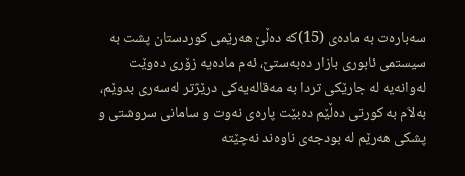سه‌باره‌ت به‌ ماده‌ی (15)كه‌ ده‌ڵێ هه‌رێمی‌ كوردستان پشت به‌ سیستمی ئابوری بازار ده‌به‌ستێ، ئه‌م ماده‌یه‌ زۆری ده‌وێت له‌وانه‌یه‌ له‌ جارێكی تردا به‌ مه‌قاله‌یه‌كی درێژتر له‌سه‌ری بدوێم، به‌لاَم به‌ كورتی ده‌ڵێم ده‌بێت پاره‌ی نه‌وت و سامانی سروشتی و پشكی هه‌رێم له‌ بودجه‌ی ناوه‌ند نه‌چێته‌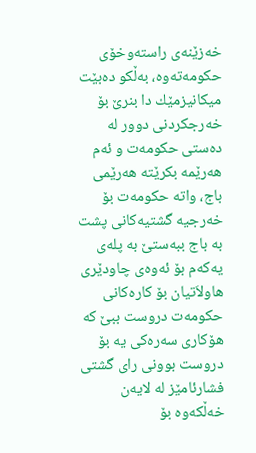خه‌زێنه‌ی راسته‌وخۆی حكومه‌ته‌وه‌، به‌ڵكو ده‌بێت میكانیزمێك دا بنرێ بۆ خه‌رجكردنی دوور له‌ ده‌ستی حكومه‌ت و ئه‌م هه‌رێمه‌ بكرێته‌ هه‌رێمی‌ باج، واته‌ حكومه‌ت بۆ خه‌رجیه‌ گشتیه‌كانی پشت به‌ باج ببه‌ستێ به‌ پله‌ی یه‌كه‌م بۆ ئه‌وه‌ی چاودێری هاولاَتیان بۆ كاره‌كانی حكومه‌ت دروست ببێ كه‌ هۆكاری سه‌ره‌كی یه‌ بۆ دروست بوونی رای گشتی  فشارئامێز له‌ لایه‌ن خه‌ڵكه‌وه‌ بۆ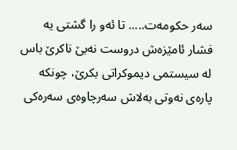سه‌ر حكومه‌ت..... تا ئه‌و را گشتی یه‌ فشار ئامێزه‌ش دروست نه‌بێ ناكرێ باس له‌ سیستمی دیموكراتی بكرێ، چونكه‌ پاره‌ی نه‌وتی به‌لاش سه‌رچاوه‌ی سه‌ره‌كی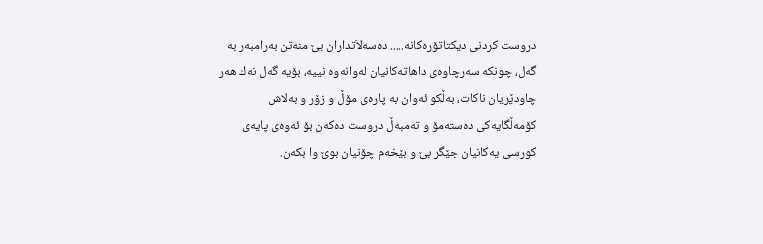دروست كردنی دیكتاتۆره‌كانه‌..... ده‌سه‌لاَتداران بێ منه‌تن به‌رامبه‌ر به‌ گه‌ل، چونكه‌ سه‌رچاوه‌ی داهاته‌كانیان له‌وانه‌وه‌ نییه‌، بۆیه‌ گه‌ل نه‌ك هه‌ر چاودێریان ناكات، به‌ڵكو ئه‌وان به‌ پاره‌ی مۆڵ و زۆر و به‌لاش كۆمه‌ڵگایه‌كی ده‌سته‌مۆ و ته‌مبه‌ڵ دروست ده‌كه‌ن بۆ ئه‌وه‌ی پایه‌ی كورسی یه‌كانیان جێگر بێ و بێخه‌م چۆنیان بوێ وا بكه‌ن.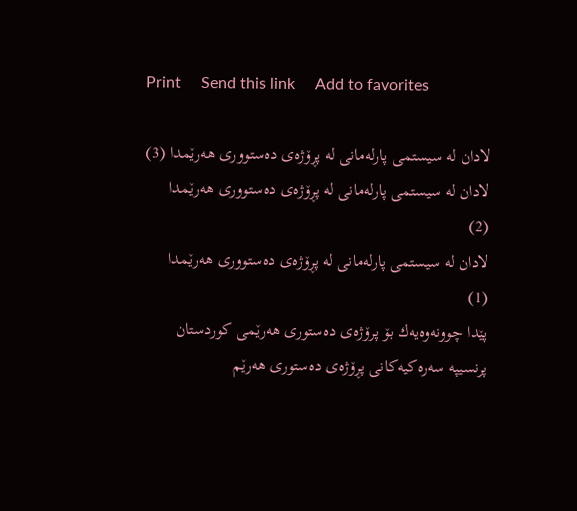Print     Send this link     Add to favorites

لادان له‌ سیستمی پارله‌مانی له‌ پڕۆژه‌ی ده‌ستووری هه‌رێمدا (3)
لادان له‌ سیستمی پارله‌مانی له‌ پڕۆژه‌ی ده‌ستووری هه‌رێمدا
(2)
لادان له‌ سیستمی پارله‌مانی له‌ پڕۆژه‌ی ده‌ستووری هه‌رێمدا
(1)
پێدا چوونه‌وه‌یه‌ك بۆ پرۆژه‌ی ده‌ستوری هه‌رێمی كوردستان
پرنسیپه‌ سه‌ره‌كیه‌كانی پڕۆژه‌ی ده‌ستوری هه‌رێم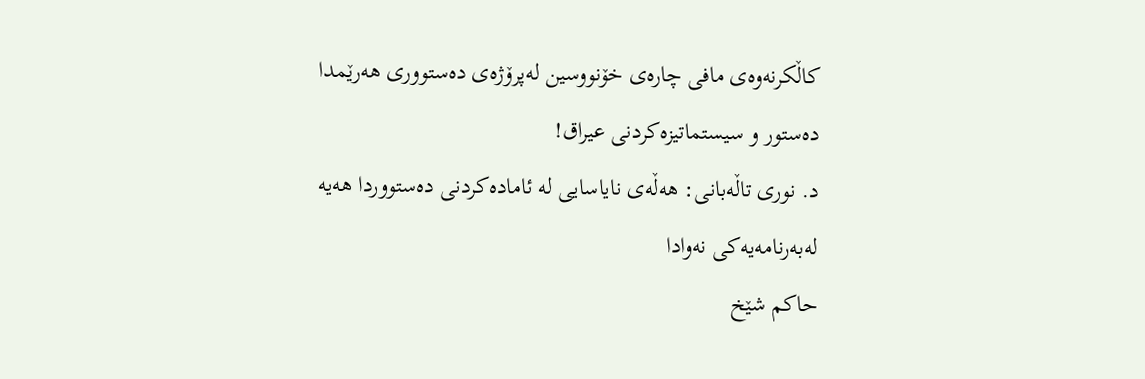كاڵكرنه‌وه‌ی مافی‌ چاره‌ی‌ خۆنووسین له‌پرۆژه‌ی ده‌ستووری هه‌رێمدا
ده‌ستور و سیستماتیزه‌كردنی عیراق!
د. نوری تاڵه‌بانی: هه‌ڵه‌ی‌ نایاسایی‌ له‌ ئاماده‌كردنی‌ ده‌ستووردا هه‌یه‌
له‌به‌رنامه‌یه‌كی‌ نه‌وادا
حاكم شێخ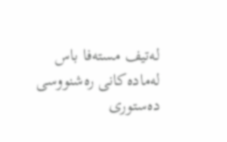له‌تیف مسته‌فا باس له‌ماده‌كانی‌ ره‌شنووسی‌ ده‌ستوری‌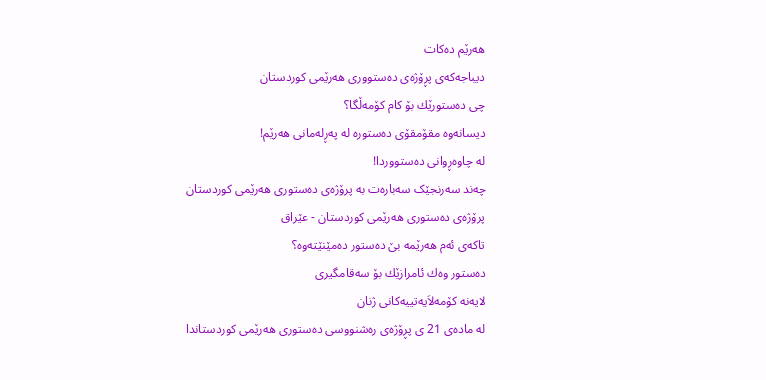هه‌رێم ده‌كات
دیباجه‌كه‌ی‌ پڕۆژه‌ی‌ ده‌ستووری‌ هه‌رێمی‌ كوردستان
چی ده‌ستورێك بۆ كام كۆمه‌ڵگا؟
دیسانه‌وه مقۆمقۆی ده‌ستوره‌ له‌ په‌ڕله‌مانی هه‌رێم!
له‌ چاوه‌ڕوانی ده‌ستووردا!
چه‌ند سه‌رنجێک سه‌باره‌ت به‌ پرۆژه‌ی ده‌ستوری هه‌رێمی کوردستان
پرۆژه‌ی ده‌ستوری هه‌رێمی کوردستان - عێراق
تاکه‌ی ئه‌م هه‌رێمه‌ بێ ده‌ستور ده‌مێنێته‌وه؟
ده‌ستور وه‌ك ئامرازێك بۆ سه‌قامگیری
لایه‌نه‌ كۆمه‌لاَیه‌تییه‌كانی‌ ژنان
له‌ ماده‌ی‌ 21 ی‌ پڕۆژه‌ی‌ ره‌شنووسی‌ ده‌ستوری‌ هه‌رێمی‌ كوردستاندا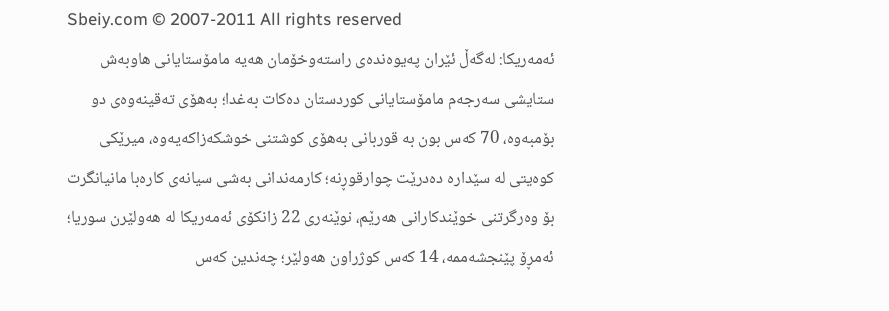Sbeiy.com © 2007-2011 All rights reserved
ئه‌مه‌ریكا: له‌گه‌ڵ ئێران په‌یوه‌نده‌ی‌ راسته‌وخۆمان هه‌یه‌ مامۆستایانی هاوبه‌ش ستایشی سه‌رجه‌م مامۆستایانی‌ كوردستان ده‌كات به‌غدا؛ به‌هۆی ته‌قینه‌وه‌ی دو بۆمبه‌وه، 70 كه‌س بون به‌ قوربانی‌ به‌هۆی‌ كوشتنی‌ خوشكه‌زاكه‌یه‌وه‌، میرێكی كوه‌یتی‌ له‌ سێداره‌ ده‌درێت چوارقوڕنه‌؛ كارمه‌ندانی به‌شی سیانه‌ی كاره‌با مانیانگرت بۆ وه‌رگرتنی خوێندكارانی هه‌رێم، نوێنه‌ری‌ 22 زانكۆی‌ ئه‌مه‌ریكا له‌ هه‌ولێرن سوریا؛ ئه‌مڕۆ پێنجشه‌ممه‌، 14 كه‌س كوژراون هه‌ولێر؛ چه‌ندین كه‌س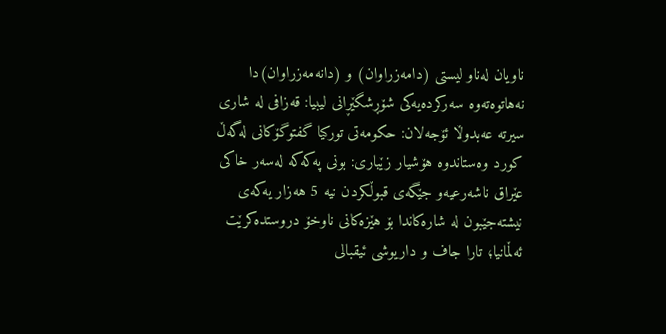ناویان له‌ناو ليستى (دامه‌زراوان) و (دانه‌مه‌زراوان)دا نه‌هاتوه‌ته‌وه‌ سه‌ركرده‌یه‌كی شۆڕشگێڕانی‌ لیبیا: قه‌زافی له‌ شاری‌ سیرته‌ عه‌بدوڵا ئۆجه‌لان: حكومه‌تی‌ توركیا گفتوگۆكانی‌ له‌گه‌ڵ كورد وه‌ستاندوه‌ هۆشیار زێباری‌: بونی په‌كه‌كه‌ له‌سه‌ر خاكی عێراق ناشه‌رعیه‌و جێگه‌ی‌ قبوڵكردن نیه‌ 5 هه‌زار یه‌كه‌ی‌ نیشته‌جێبون له‌ شاره‌كاندا بۆ هێزه‌كانی ناوخۆ دروستده‌كرێت ئه‌ڵمانیا؛ تارا جاف و داریوشی‌ ئیقبالی‌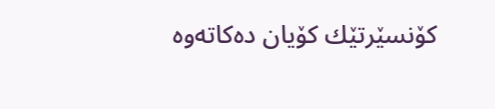كۆنسێرتێك كۆیان ده‌كاته‌وه‌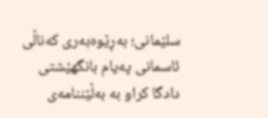سلێمانی؛ به‌ڕێوه‌به‌ری كه‌ناڵی ئاسمانی په‌یام بانگهێشتی دادگا کراو به‌ به‌ڵێننامه‌ی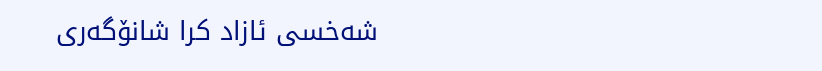شه‌خسی ئازاد کرا شانۆگه‌ری‌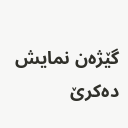گێژه‌ن نمایش ده‌كرێ